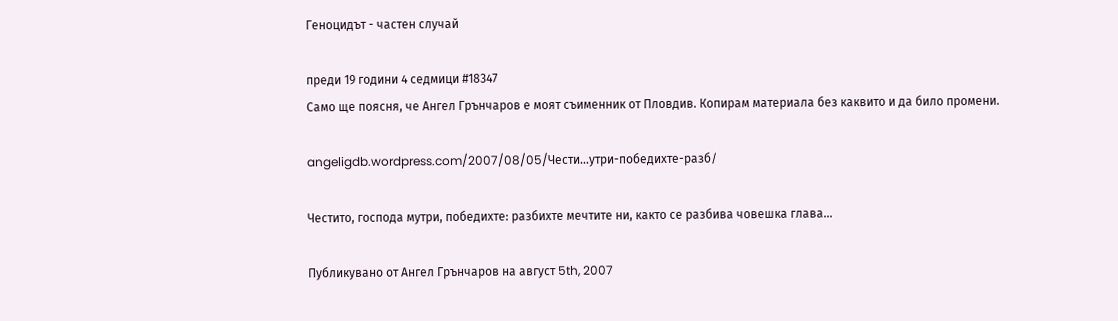Геноцидът - частен случай

преди 19 години 4 седмици #18347
Само ще поясня, че Ангел Грънчаров е моят съименник от Пловдив. Копирам материала без каквито и да било промени.

angeligdb.wordpress.com/2007/08/05/Чести...утри-победихте-разб/

Честито, господа мутри, победихте: разбихте мечтите ни, както се разбива човешка глава…

Публикувано от Ангел Грънчаров на август 5th, 2007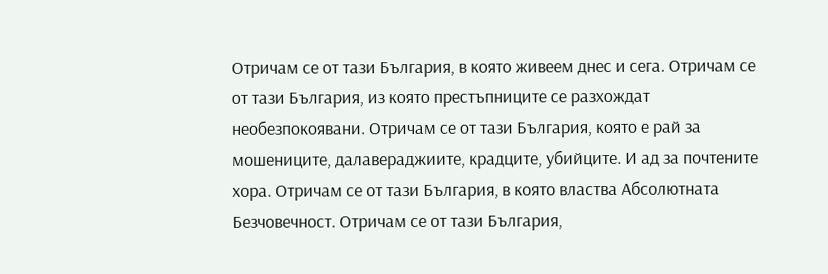Отричам се от тази България, в която живеем днес и сега. Отричам се от тази България, из която престъпниците се разхождат необезпокоявани. Отричам се от тази България, която е рай за мошениците, далавераджиите, крадците, убийците. И ад за почтените хора. Отричам се от тази България, в която властва Абсолютната Безчовечност. Отричам се от тази България,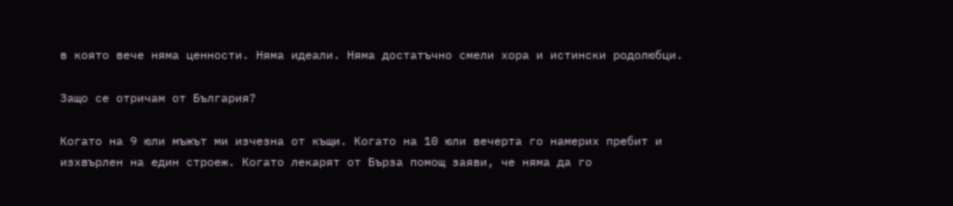в която вече няма ценности. Няма идеали. Няма достатъчно смели хора и истински родолюбци.

Защо се отричам от България?

Когато на 9 юли мъжът ми изчезна от къщи. Когато на 10 юли вечерта го намерих пребит и изхвърлен на един строеж. Когато лекарят от Бърза помощ заяви, че няма да го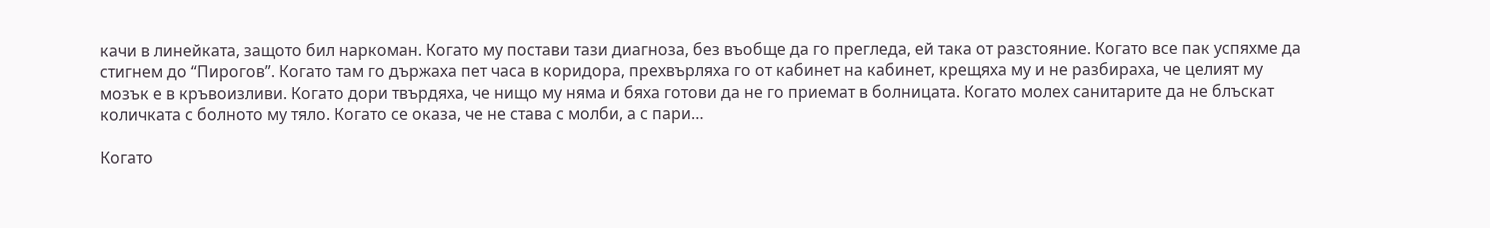качи в линейката, защото бил наркоман. Когато му постави тази диагноза, без въобще да го прегледа, ей така от разстояние. Когато все пак успяхме да стигнем до “Пирогов”. Когато там го държаха пет часа в коридора, прехвърляха го от кабинет на кабинет, крещяха му и не разбираха, че целият му мозък е в кръвоизливи. Когато дори твърдяха, че нищо му няма и бяха готови да не го приемат в болницата. Когато молех санитарите да не блъскат количката с болното му тяло. Когато се оказа, че не става с молби, а с пари…

Когато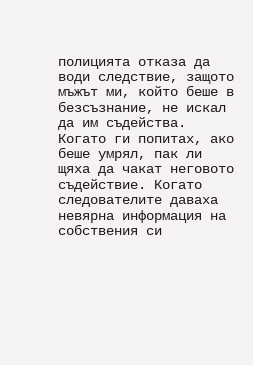полицията отказа да води следствие, защото мъжът ми, който беше в безсъзнание, не искал да им съдейства. Когато ги попитах, ако беше умрял, пак ли щяха да чакат неговото съдействие. Когато следователите даваха невярна информация на собствения си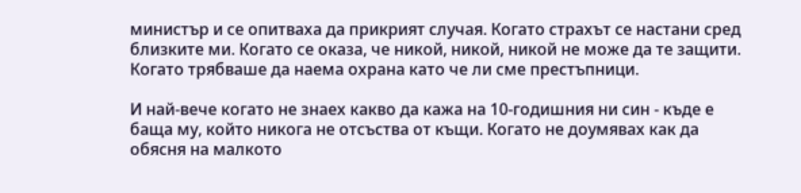министър и се опитваха да прикрият случая. Когато страхът се настани сред близките ми. Когато се оказа, че никой, никой, никой не може да те защити. Когато трябваше да наема охрана като че ли сме престъпници.

И най-вече когато не знаех какво да кажа на 10-годишния ни син - къде е баща му, който никога не отсъства от къщи. Когато не доумявах как да обясня на малкото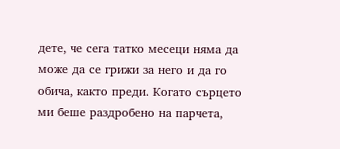дете, че сега татко месеци няма да може да се грижи за него и да го обича, както преди. Когато сърцето ми беше раздробено на парчета,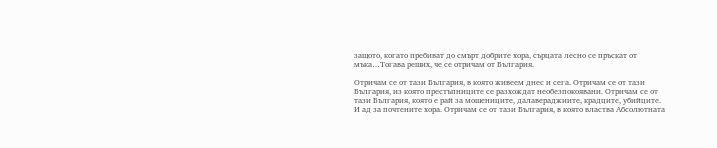защото, когато пребиват до смърт добрите хора, сърцата лесно се пръскат от мъка…Тогава реших, че се отричам от България.

Отричам се от тази България, в която живеем днес и сега. Отричам се от тази България, из която престъпниците се разхождат необезпокоявани. Отричам се от тази България, която е рай за мошениците, далавераджиите, крадците, убийците. И ад за почтените хора. Отричам се от тази България, в която властва Абсолютната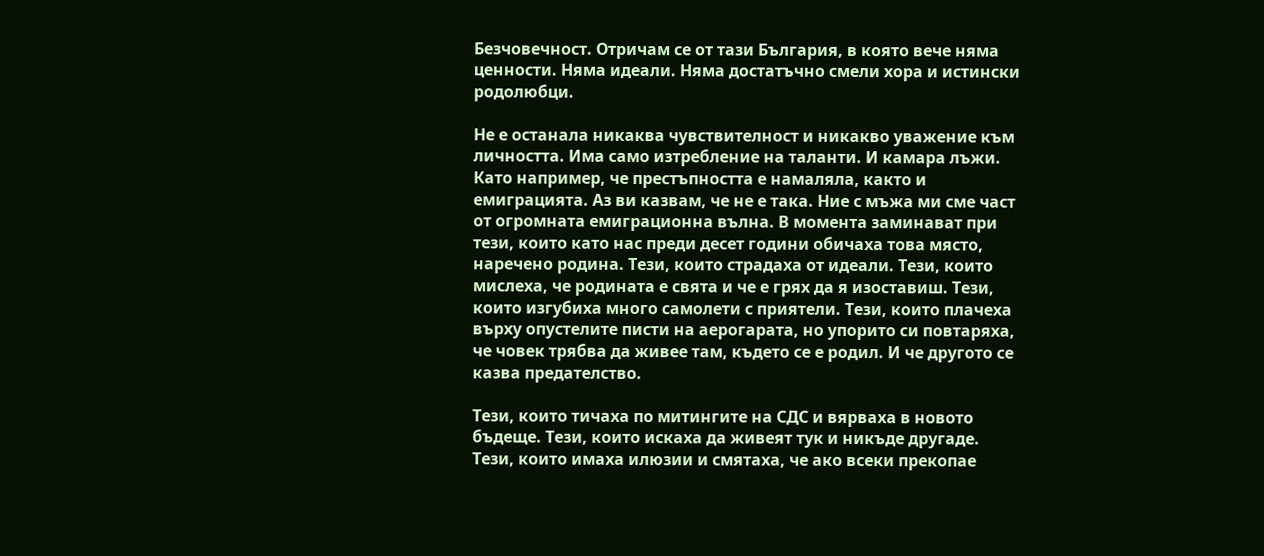Безчовечност. Отричам се от тази България, в която вече няма ценности. Няма идеали. Няма достатъчно смели хора и истински родолюбци.

Не е останала никаква чувствителност и никакво уважение към личността. Има само изтребление на таланти. И камара лъжи. Като например, че престъпността е намаляла, както и емиграцията. Аз ви казвам, че не е така. Ние с мъжа ми сме част от огромната емиграционна вълна. В момента заминават при тези, които като нас преди десет години обичаха това място, наречено родина. Тези, които страдаха от идеали. Тези, които мислеха, че родината е свята и че е грях да я изоставиш. Тези, които изгубиха много самолети с приятели. Тези, които плачеха върху опустелите писти на аерогарата, но упорито си повтаряха, че човек трябва да живее там, където се е родил. И че другото се казва предателство.

Тези, които тичаха по митингите на СДС и вярваха в новото бъдеще. Тези, които искаха да живеят тук и никъде другаде. Тези, които имаха илюзии и смятаха, че ако всеки прекопае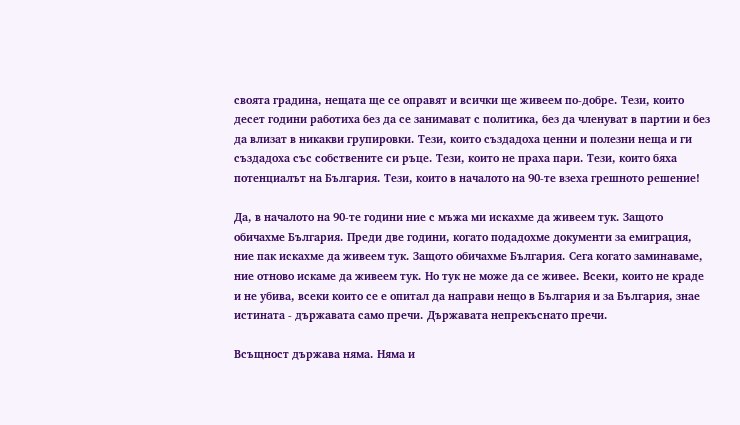своята градина, нещата ще се оправят и всички ще живеем по-добре. Тези, които десет години работиха без да се занимават с политика, без да членуват в партии и без да влизат в никакви групировки. Тези, които създадоха ценни и полезни неща и ги създадоха със собствените си ръце. Тези, които не праха пари. Тези, които бяха потенциалът на България. Тези, които в началото на 90-те взеха грешното решение!

Да, в началото на 90-те години ние с мъжа ми искахме да живеем тук. Защото обичахме България. Преди две години, когато подадохме документи за емиграция, ние пак искахме да живеем тук. Защото обичахме България. Сега когато заминаваме, ние отново искаме да живеем тук. Но тук не може да се живее. Всеки, които не краде и не убива, всеки които се е опитал да направи нещо в България и за България, знае истината - държавата само пречи. Държавата непрекъснато пречи.

Всъщност държава няма. Няма и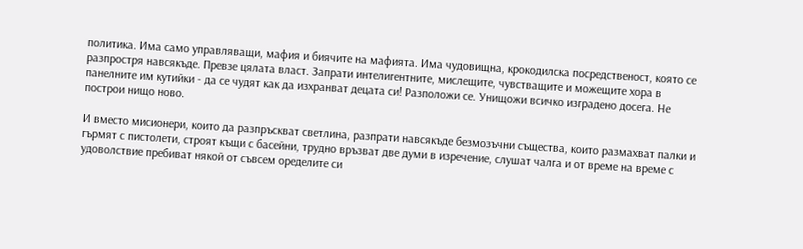политика. Има само управляващи, мафия и биячите на мафията. Има чудовищна, крокодилска посредственост, която се разпростря навсякъде. Превзе цялата власт. Запрати интелигентните, мислещите, чувстващите и можещите хора в панелните им кутийки - да се чудят как да изхранват децата си! Разположи се. Унищожи всичко изградено досега. Не построи нищо ново.

И вместо мисионери, които да разпръскват светлина, разпрати навсякъде безмозъчни същества, които размахват палки и гърмят с пистолети, строят къщи с басейни, трудно връзват две думи в изречение, слушат чалга и от време на време с удоволствие пребиват някой от съвсем оределите си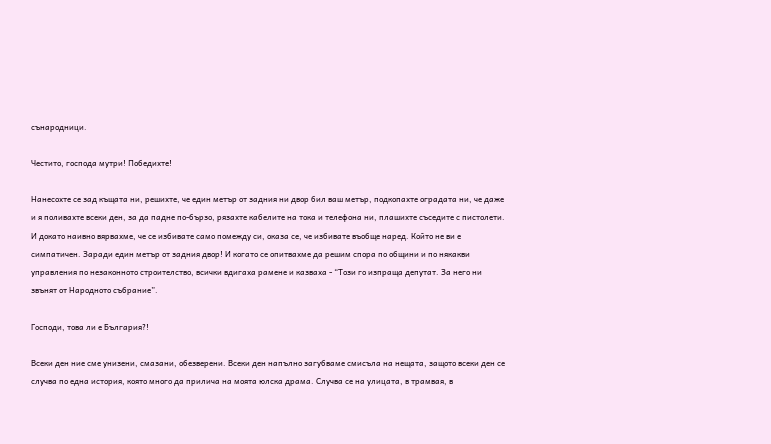сънародници.

Честито, господа мутри! Победихте!

Нанесохте се зад къщата ни, решихте, че един метър от задния ни двор бил ваш метър, подкопахте оградата ни, че даже и я поливахте всеки ден, за да падне по-бързо, рязахте кабелите на тока и телефона ни, плашихте съседите с пистолети. И докато наивно вярвахме, че се избивате само помежду си, оказа се, че избивате въобще наред. Който не ви е симпатичен. Заради един метър от задния двор! И когато се опитвахме да решим спора по общини и по някакви управления по незаконното строителство, всички вдигаха рамене и казваха - “Този го изпраща депутат. За него ни звънят от Народното събрание”.

Господи, това ли е България?!

Всеки ден ние сме унизени, смазани, обезверени. Всеки ден напълно загубваме смисъла на нещата, защото всеки ден се случва по една история, която много да прилича на моята юлска драма. Случва се на улицата, в трамвая, в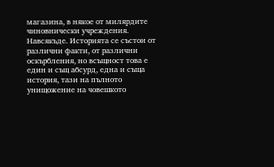магазина, в някое от милярдите чиновнически учреждения. Навсякъде. Историята се състои от различни факти, от различни оскърбления, но всъщност това е един и същ абсурд, една и съща история, тази на пълното унищожение на човешкото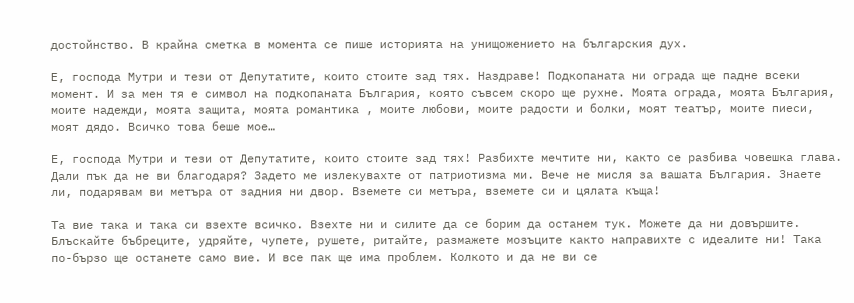достойнство. В крайна сметка в момента се пише историята на унищожението на българския дух.

Е, господа Мутри и тези от Депутатите, които стоите зад тях. Наздраве! Подкопаната ни ограда ще падне всеки момент. И за мен тя е символ на подкопаната България, която съвсем скоро ще рухне. Моята ограда, моята България, моите надежди, моята защита, моята романтика , моите любови, моите радости и болки, моят театър, моите пиеси, моят дядо. Всичко това беше мое…

Е, господа Мутри и тези от Депутатите, които стоите зад тях! Разбихте мечтите ни, както се разбива човешка глава. Дали пък да не ви благодаря? Задето ме излекувахте от патриотизма ми. Вече не мисля за вашата България. Знаете ли, подарявам ви метъра от задния ни двор. Вземете си метъра, вземете си и цялата къща!

Та вие така и така си взехте всичко. Взехте ни и силите да се борим да останем тук. Можете да ни довършите. Блъскайте бъбреците, удряйте, чупете, рушете, ритайте, размажете мозъците както направихте с идеалите ни! Така по-бързо ще останете само вие. И все пак ще има проблем. Колкото и да не ви се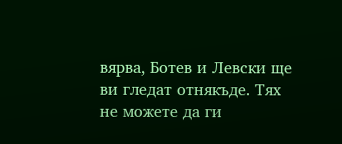вярва, Ботев и Левски ще ви гледат отнякъде. Тях не можете да ги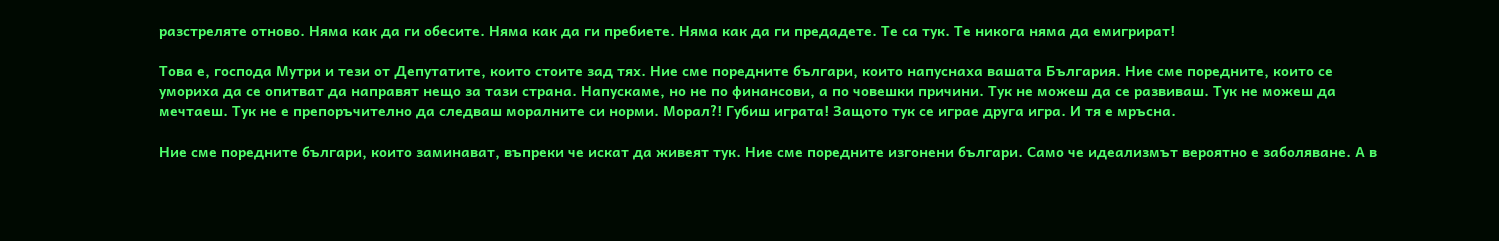разстреляте отново. Няма как да ги обесите. Няма как да ги пребиете. Няма как да ги предадете. Те са тук. Те никога няма да емигрират!

Това е, господа Мутри и тези от Депутатите, които стоите зад тях. Ние сме поредните българи, които напуснаха вашата България. Ние сме поредните, които се умориха да се опитват да направят нещо за тази страна. Напускаме, но не по финансови, а по човешки причини. Тук не можеш да се развиваш. Тук не можеш да мечтаеш. Тук не е препоръчително да следваш моралните си норми. Морал?! Губиш играта! Защото тук се играе друга игра. И тя е мръсна.

Ние сме поредните българи, които заминават, въпреки че искат да живеят тук. Ние сме поредните изгонени българи. Само че идеализмът вероятно е заболяване. А в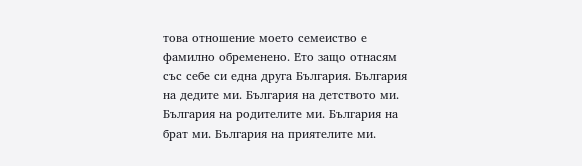това отношение моето семеиство е фамилно обременено. Ето защо отнасям със себе си една друга България. България на дедите ми. България на детството ми. България на родителите ми. България на брат ми. България на приятелите ми.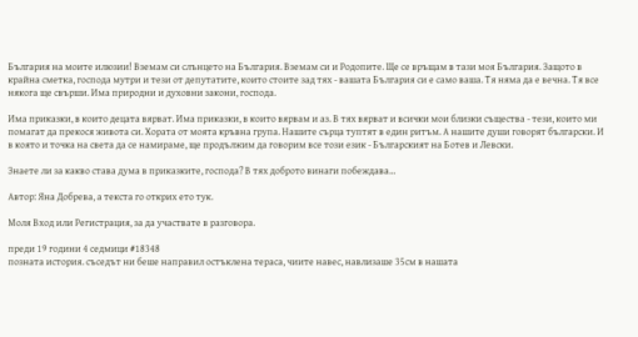България на моите илюзии! Вземам си слънцето на България. Вземам си и Родопите. Ще се връщам в тази моя България. Защото в крайна сметка, господа мутри и тези от депутатите, които стоите зад тях - вашата България си е само ваша. Тя няма да е вечна. Тя все някога ще свърши. Има природни и духовни закони, господа.

Има приказки, в които децата вярват. Има приказки, в които вярвам и аз. В тях вярват и всички мои близки същества - тези, които ми помагат да прекося живота си. Хората от моята кръвна група. Нашите сърца туптят в един ритъм. А нашите души говорят български. И в която и точка на света да се намираме, ще продължим да говорим все този език - Българският на Ботев и Левски.

Знаете ли за какво става дума в приказките, господа? В тях доброто винаги побеждава…

Автор: Яна Добрева, а текста го открих ето тук.

Моля Вход или Регистрация, за да участвате в разговора.

преди 19 години 4 седмици #18348
позната история. съседът ни беше направил остъклена тераса, чиите навес, навлизаше 35см в нашата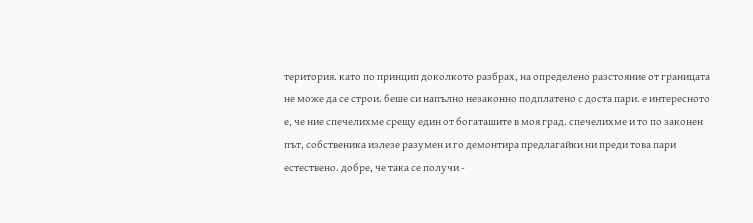територия. като по принцип доколкото разбрах, на определено разстояние от границата не може да се строи. беше си напълно незаконно подплатено с доста пари. е интересното е, че ние спечелихме срещу един от богаташите в моя град. спечелихме и то по законен път, собственика излезе разумен и го демонтира предлагайки ни преди това пари естествено. добре, че така се получи -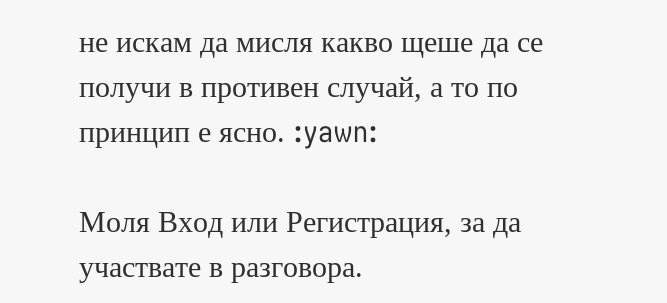не искам да мисля какво щеше да се получи в противен случай, а то по принцип е ясно. :yawn:

Моля Вход или Регистрация, за да участвате в разговора.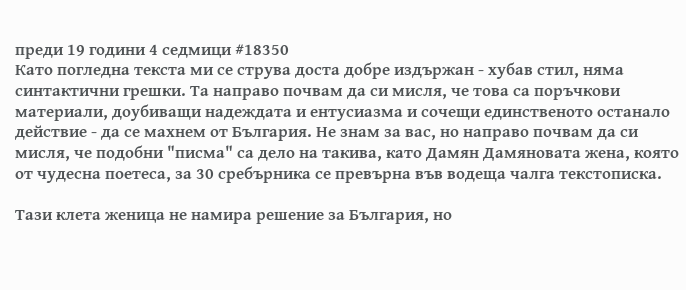преди 19 години 4 седмици #18350
Като погледна текста ми се струва доста добре издържан - хубав стил, няма синтактични грешки. Та направо почвам да си мисля, че това са поръчкови материали, доубиващи надеждата и ентусиазма и сочещи единственото останало действие - да се махнем от България. Не знам за вас, но направо почвам да си мисля, че подобни "писма" са дело на такива, като Дамян Дамяновата жена, която от чудесна поетеса, за 30 сребърника се превърна във водеща чалга текстописка.

Тази клета женица не намира решение за България, но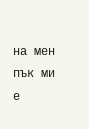на мен пък ми е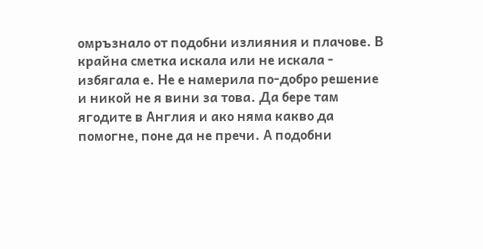омръзнало от подобни излияния и плачове. В крайна сметка искала или не искала - избягала е. Не е намерила по-добро решение и никой не я вини за това. Да бере там ягодите в Англия и ако няма какво да помогне, поне да не пречи. А подобни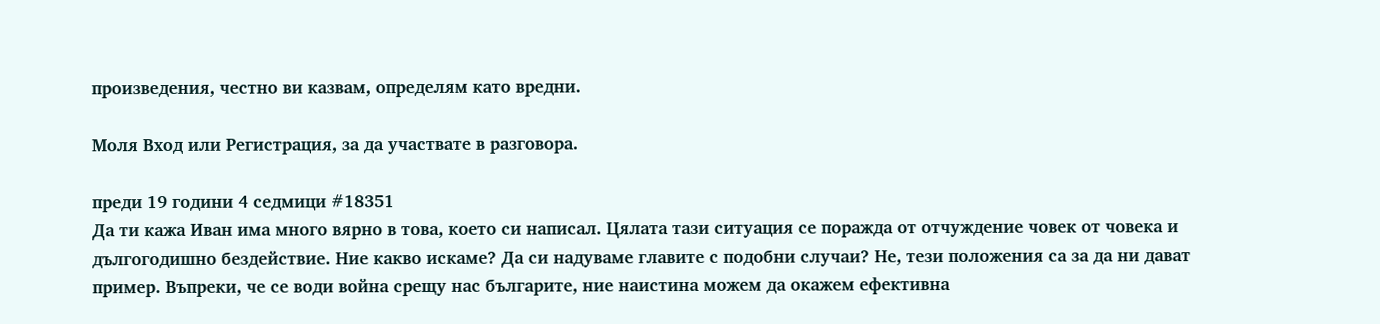произведения, честно ви казвам, определям като вредни.

Моля Вход или Регистрация, за да участвате в разговора.

преди 19 години 4 седмици #18351
Да ти кажа Иван има много вярно в това, което си написал. Цялата тази ситуация се поражда от отчуждение човек от човека и дългогодишно бездействие. Ние какво искаме? Да си надуваме главите с подобни случаи? Не, тези положения са за да ни дават пример. Въпреки, че се води война срещу нас българите, ние наистина можем да окажем ефективна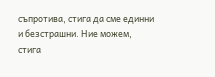съпротива, стига да сме единни и безстрашни. Ние можем, стига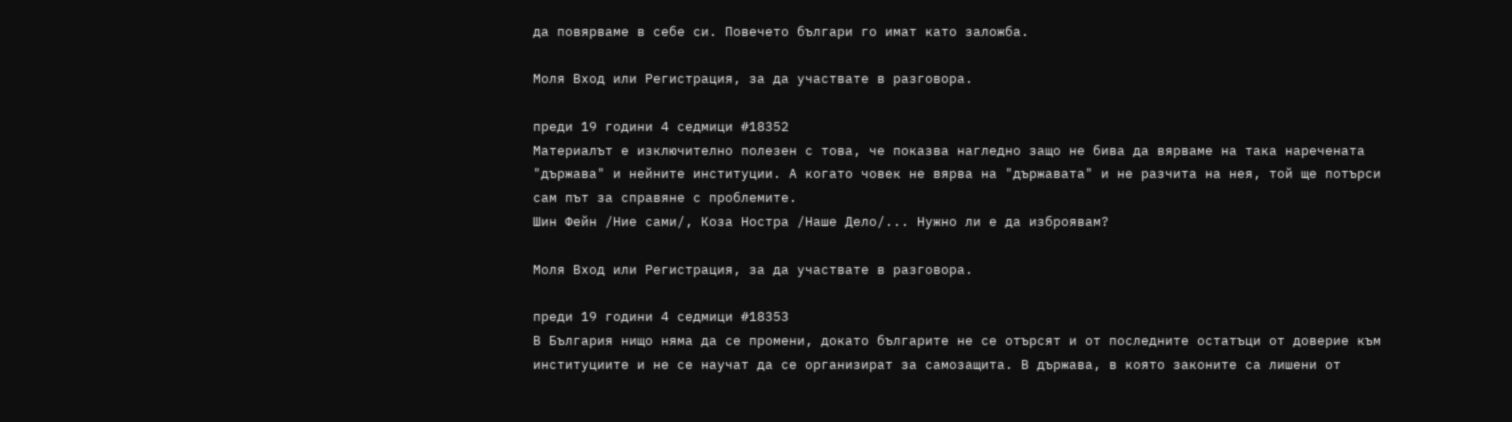да повярваме в себе си. Повечето българи го имат като заложба.

Моля Вход или Регистрация, за да участвате в разговора.

преди 19 години 4 седмици #18352
Материалът е изключително полезен с това, че показва нагледно защо не бива да вярваме на така наречената "държава" и нейните институции. А когато човек не вярва на "държавата" и не разчита на нея, той ще потърси сам път за справяне с проблемите.
Шин Фейн /Ние сами/, Коза Ностра /Наше Дело/... Нужно ли е да изброявам?

Моля Вход или Регистрация, за да участвате в разговора.

преди 19 години 4 седмици #18353
В България нищо няма да се промени, докато българите не се отърсят и от последните остатъци от доверие към институциите и не се научат да се организират за самозащита. В държава, в която законите са лишени от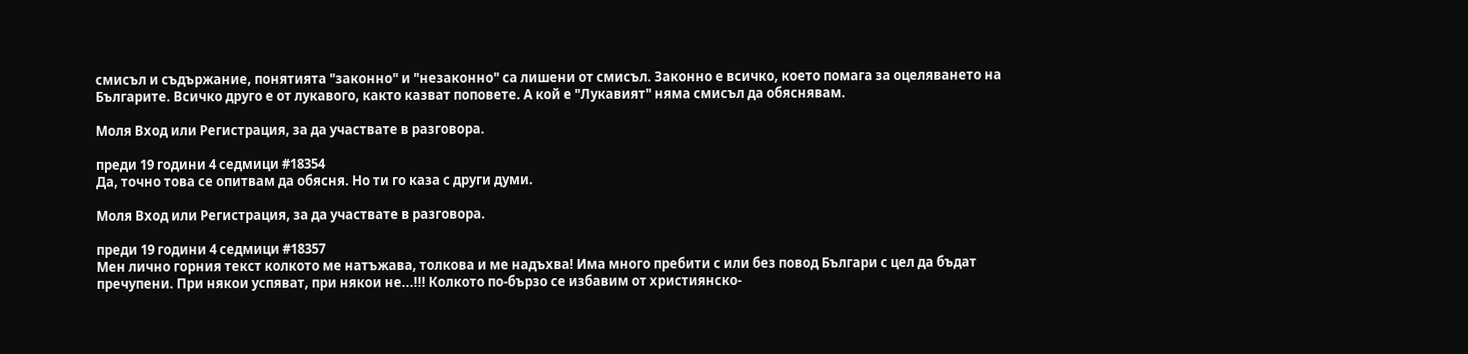смисъл и съдържание, понятията "законно" и "незаконно" са лишени от смисъл. Законно е всичко, което помага за оцеляването на Българите. Всичко друго е от лукавого, както казват поповете. А кой е "Лукавият" няма смисъл да обяснявам.

Моля Вход или Регистрация, за да участвате в разговора.

преди 19 години 4 седмици #18354
Да, точно това се опитвам да обясня. Но ти го каза с други думи.

Моля Вход или Регистрация, за да участвате в разговора.

преди 19 години 4 седмици #18357
Мен лично горния текст колкото ме натъжава, толкова и ме надъхва! Има много пребити с или без повод Българи с цел да бъдат пречупени. При някои успяват, при някои не...!!! Колкото по-бързо се избавим от християнско-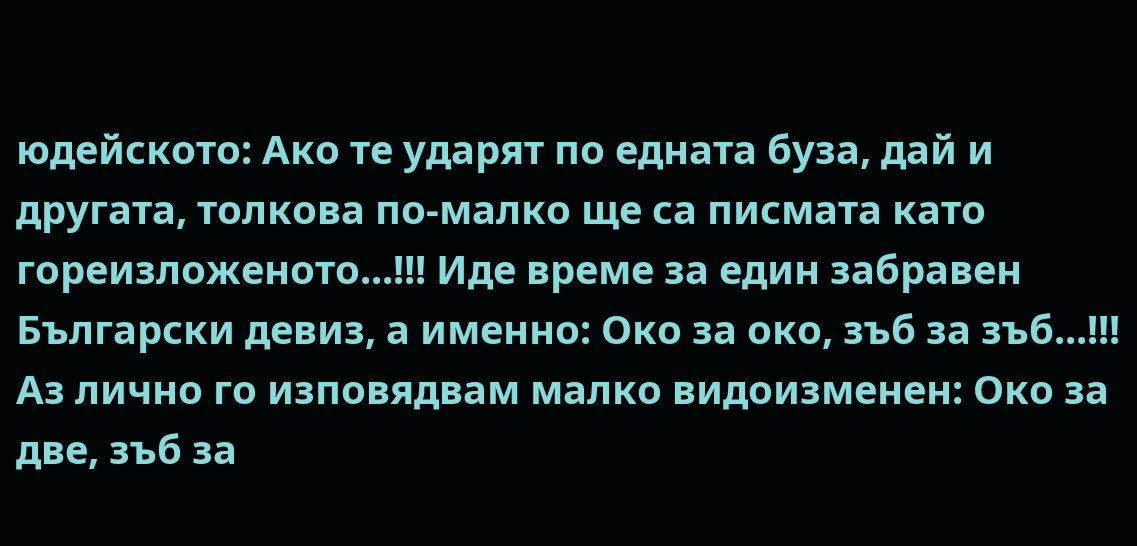юдейското: Ако те ударят по едната буза, дай и другата, толкова по-малко ще са писмата като гореизложеното...!!! Иде време за един забравен Български девиз, а именно: Око за око, зъб за зъб...!!! Аз лично го изповядвам малко видоизменен: Око за две, зъб за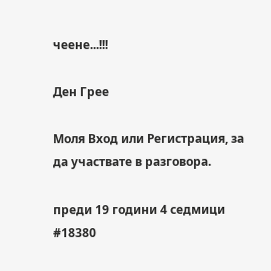чеене...!!!

Ден Грее

Моля Вход или Регистрация, за да участвате в разговора.

преди 19 години 4 седмици #18380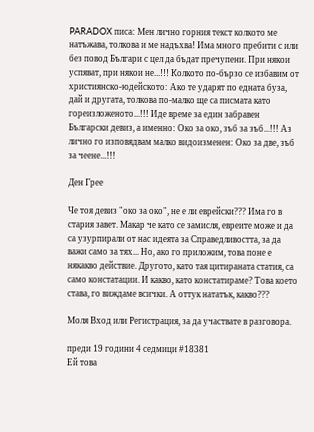PARADOX писа: Мен лично горния текст колкото ме натъжава, толкова и ме надъхва! Има много пребити с или без повод Българи с цел да бъдат пречупени. При някои успяват, при някои не...!!! Колкото по-бързо се избавим от християнско-юдейското: Ако те ударят по едната буза, дай и другата, толкова по-малко ще са писмата като гореизложеното...!!! Иде време за един забравен Български девиз, а именно: Око за око, зъб за зъб...!!! Аз лично го изповядвам малко видоизменен: Око за две, зъб за чеене...!!!

Ден Грее

Че тоя девиз "око за око", не е ли еврейски??? Има го в стария завет. Макар че като се замисля, евреите може и да са узурпирали от нас идеята за Справедливостта, за да важи само за тях... Но, ако го приложим, това поне е някакво действие. Другото, като тая цитираната статия, са само констатации. И какво, като констатираме? Това което става, го виждаме всички. А оттук нататък, какво???

Моля Вход или Регистрация, за да участвате в разговора.

преди 19 години 4 седмици #18381
Ей това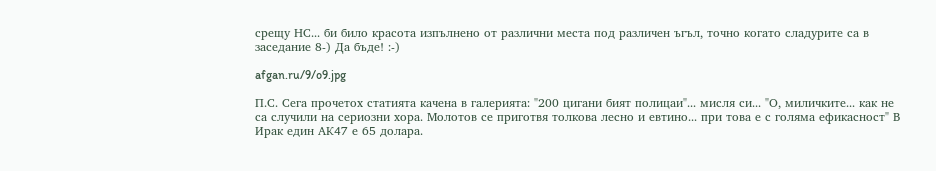срещу НС... би било красота изпълнено от различни места под различен ъгъл, точно когато сладурите са в заседание 8-) Да бъде! :-)

afgan.ru/9/o9.jpg

П.С. Сега прочетох статията качена в галерията: "200 цигани бият полицаи"... мисля си... "О, миличките... как не са случили на сериозни хора. Молотов се приготвя толкова лесно и евтино... при това е с голяма ефикасност" В Ирак един АК47 е 65 долара.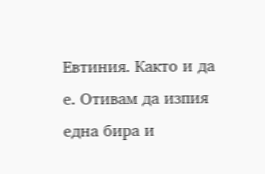Евтиния. Както и да е. Отивам да изпия една бира и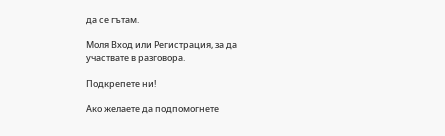да се гътам.

Моля Вход или Регистрация, за да участвате в разговора.

Подкрепете ни!

Ако желаете да подпомогнете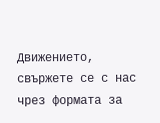Движението, свържете се с нас чрез формата за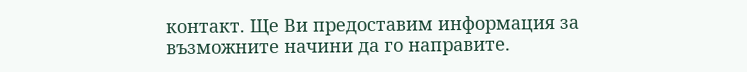контакт. Ще Ви предоставим информация за възможните начини да го направите.